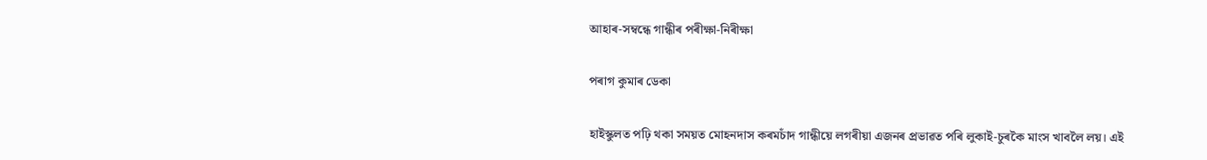আহাৰ-সম্বন্ধে গান্ধীৰ পৰীক্ষা-নিৰীক্ষা

পৰাগ কুমাৰ ডেকা

হাইস্কুলত পঢ়ি থকা সময়ত মোহনদাস কৰমচাঁদ গান্ধীয়ে লগৰীয়া এজনৰ প্ৰভাৱত পৰি লুকাই-চুৰকৈ মাংস খাবলৈ লয়। এই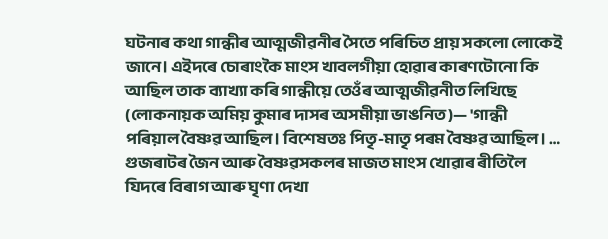ঘটনাৰ কথা গান্ধীৰ আত্মজীৱনীৰ সৈতে পৰিচিত প্ৰায় সকলো লোকেই জানে। এইদৰে চোৰাংকৈ মাংস খাবলগীয়া হোৱাৰ কাৰণটোনো কি আছিল তাক ব্যাখ্যা কৰি গান্ধীয়ে তেওঁৰ আত্মজীৱনীত লিখিছে (লোকনায়ক অমিয় কুমাৰ দাসৰ অসমীয়া ভাঙনিত)— 'গান্ধী পৰিয়াল বৈষ্ণৱ আছিল। বিশেষতঃ পিতৃ-মাতৃ পৰম বৈষ্ণৱ আছিল। … গুজৰাটৰ জৈন আৰু বৈষ্ণৱসকলৰ মাজত মাংস খোৱাৰ ৰীতিলৈ যিদৰে বিৰাগ আৰু ঘৃণা দেখা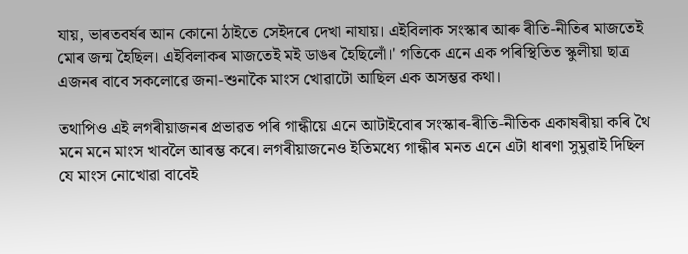যায়, ভাৰতবৰ্ষৰ আন কোনো ঠাইতে সেইদৰে দেখা নাযায়। এইবিলাক সংস্কাৰ আৰু ৰীতি-নীতিৰ মাজতেই মোৰ জন্ম হৈছিল। এইবিলাকৰ মাজতেই মই ডাঙৰ হৈছিলোঁ।' গতিকে এনে এক পৰিস্থিতিত স্কুলীয়া ছাত্ৰ এজনৰ বাবে সকলোৱে জনা-শুনাকৈ মাংস খোৱাটো আছিল এক অসম্ভৱ কথা।

তথাপিও এই লগৰীয়াজনৰ প্ৰভাৱত পৰি গান্ধীয়ে এনে আটাইবোৰ সংস্কাৰ-ৰীতি-নীতিক একাষৰীয়া কৰি থৈ মনে মনে মাংস খাবলৈ আৰম্ভ কৰে। লগৰীয়াজনেও ইতিমধ্যে গান্ধীৰ মনত এনে এটা ধাৰণা সুমুৱাই দিছিল যে মাংস নোখোৱা বাবেই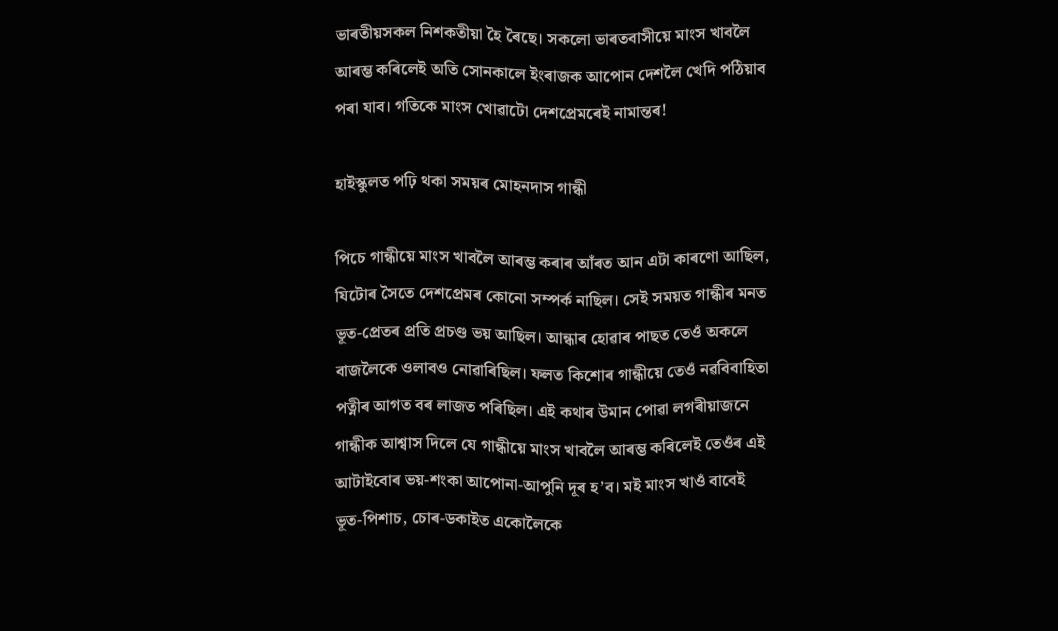ভাৰতীয়সকল নিশকতীয়া হৈ ৰৈছে। সকলো ভাৰতবাসীয়ে মাংস খাবলৈ আৰম্ভ কৰিলেই অতি সোনকালে ইংৰাজক আপোন দেশলৈ খেদি পঠিয়াব পৰা যাব। গতিকে মাংস খোৱাটো দেশপ্ৰেমৰেই নামান্তৰ!

হাইস্কুলত পঢ়ি থকা সময়ৰ মোহনদাস গান্ধী

পিচে গান্ধীয়ে মাংস খাবলৈ আৰম্ভ কৰাৰ আঁৰত আন এটা কাৰণো আছিল, যিটোৰ সৈতে দেশপ্ৰেমৰ কোনো সম্পৰ্ক নাছিল। সেই সময়ত গান্ধীৰ মনত ভূত-প্ৰেতৰ প্ৰতি প্ৰচণ্ড ভয় আছিল। আন্ধাৰ হোৱাৰ পাছত তেওঁ অকলে বাজলৈকে ওলাবও নোৱাৰিছিল। ফলত কিশোৰ গান্ধীয়ে তেওঁ নৱবিবাহিতা পত্নীৰ আগত বৰ লাজত পৰিছিল। এই কথাৰ উমান পোৱা লগৰীয়াজনে গান্ধীক আশ্বাস দিলে যে গান্ধীয়ে মাংস খাবলৈ আৰম্ভ কৰিলেই তেওঁৰ এই আটাইবোৰ ভয়-শংকা আপোনা-আপুনি দূৰ হ’ব। মই মাংস খাওঁ বাবেই ভূত-পিশাচ, চোৰ-ডকাইত একোলৈকে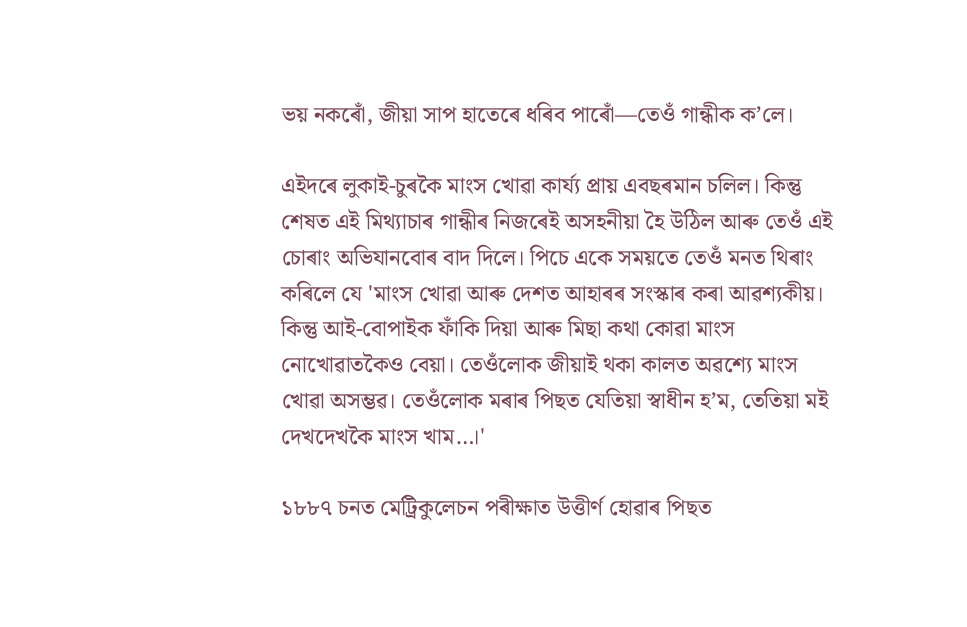ভয় নকৰোঁ, জীয়া সাপ হাতেৰে ধৰিব পাৰোঁ—তেওঁ গান্ধীক ক’লে।

এইদৰে লুকাই-চুৰকৈ মাংস খোৱা কাৰ্য্য প্ৰায় এবছৰমান চলিল। কিন্তু শেষত এই মিথ্যাচাৰ গান্ধীৰ নিজৰেই অসহনীয়া হৈ উঠিল আৰু তেওঁ এই চোৰাং অভিযানবোৰ বাদ দিলে। পিচে একে সময়তে তেওঁ মনত থিৰাং কৰিলে যে 'মাংস খোৱা আৰু দেশত আহাৰৰ সংস্কাৰ কৰা আৱশ্যকীয়। কিন্তু আই-বোপাইক ফাঁকি দিয়া আৰু মিছা কথা কোৱা মাংস নোখোৱাতকৈও বেয়া। তেওঁলোক জীয়াই থকা কালত অৱশ্যে মাংস খোৱা অসম্ভৱ। তেওঁলোক মৰাৰ পিছত যেতিয়া স্বাধীন হ’ম, তেতিয়া মই দেখদেখকৈ মাংস খাম…।'

১৮৮৭ চনত মেট্ৰিকুলেচন পৰীক্ষাত উত্তীৰ্ণ হোৱাৰ পিছত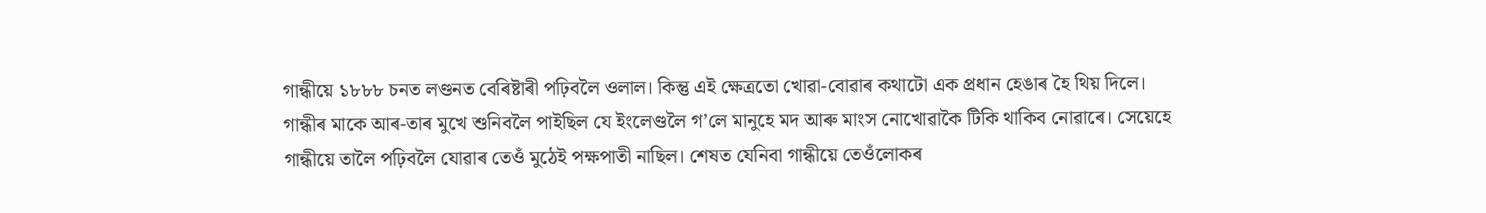গান্ধীয়ে ১৮৮৮ চনত লণ্ডনত বেৰিষ্টাৰী পঢ়িবলৈ ওলাল। কিন্তু এই ক্ষেত্ৰতো খোৱা-বোৱাৰ কথাটো এক প্ৰধান হেঙাৰ হৈ থিয় দিলে। গান্ধীৰ মাকে আৰ-তাৰ মুখে শুনিবলৈ পাইছিল যে ইংলেণ্ডলৈ গ’লে মানুহে মদ আৰু মাংস নোখোৱাকৈ টিকি থাকিব নোৱাৰে। সেয়েহে গান্ধীয়ে তালৈ পঢ়িবলৈ যোৱাৰ তেওঁ মুঠেই পক্ষপাতী নাছিল। শেষত যেনিবা গান্ধীয়ে তেওঁলোকৰ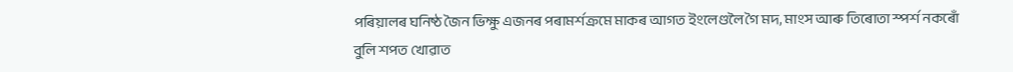পৰিয়ালৰ ঘনিষ্ঠ জৈন ভিক্ষু এজনৰ পৰামৰ্শক্ৰমে মাকৰ আগত ইংলেণ্ডলৈ গৈ মদ, মাংস আৰু তিৰোতা স্পৰ্শ নকৰোঁ বুলি শপত খোৱাত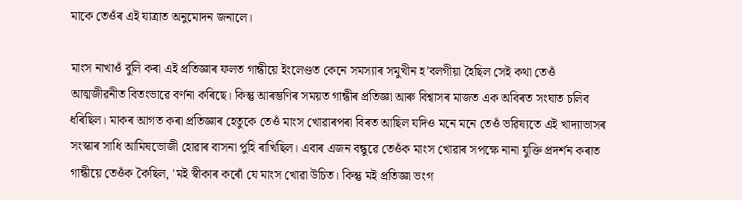মাকে তেওঁৰ এই যাত্ৰাত অনুমোদন জনালে।

মাংস নাখাওঁ বুলি কৰা এই প্ৰতিজ্ঞাৰ ফলত গান্ধীয়ে ইংলেণ্ডত কেনে সমস্যাৰ সমুখীন হ’বলগীয়া হৈছিল সেই কথা তেওঁ আত্মজীৱনীত বিতংভাৱে বৰ্ণনা কৰিছে। কিন্তু আৰম্ভণিৰ সময়ত গান্ধীৰ প্ৰতিজ্ঞা আৰু বিশ্বাসৰ মাজত এক অবিৰত সংঘাত চলিব ধৰিছিল। মাকৰ আগত কৰা প্ৰতিজ্ঞাৰ হেতুকে তেওঁ মাংস খোৱাৰপৰা বিৰত আছিল যদিও মনে মনে তেওঁ ভৱিষ্যতে এই খাদ্যাভাসৰ সংস্কাৰ সাধি আমিষভোজী হোৱাৰ বাসনা পুহি ৰাখিছিল। এবাৰ এজন বন্ধুৱে তেওঁক মাংস খোৱাৰ সপক্ষে নানা যুক্তি প্ৰদৰ্শন কৰাত গান্ধীয়ে তেওঁক কৈছিল, 'মই স্বীকাৰ কৰোঁ যে মাংস খোৱা উচিত। কিন্তু মই প্ৰতিজ্ঞা ভংগ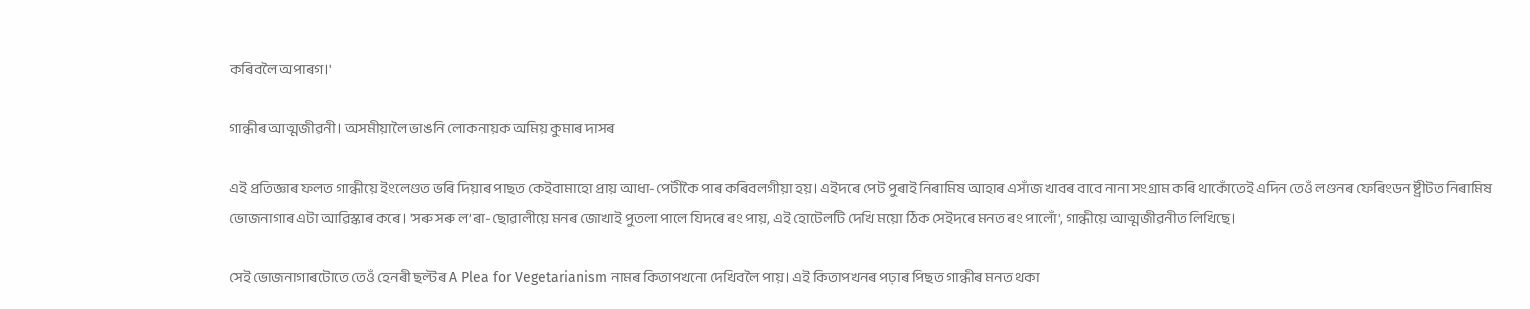কৰিবলৈ অপাৰগ।'

গান্ধীৰ আত্মজীৱনী। অসমীয়ালৈ ভাঙনি লোকনায়ক অমিয় কুমাৰ দাসৰ

এই প্ৰতিজ্ঞাৰ ফলত গান্ধীয়ে ইংলেণ্ডত ভৰি দিয়াৰ পাছত কেইবামাহো প্ৰায় আধা-পেটীকৈ পাৰ কৰিবলগীয়া হয়। এইদৰে পেট পুৰাই নিৰামিষ আহাৰ এসাঁজ খাবৰ বাবে নানা সংগ্ৰাম কৰি থাকোঁতেই এদিন তেওঁ লণ্ডনৰ ফেৰিংডন ষ্ট্ৰীটত নিৰামিষ ভোজনাগাৰ এটা আৱিস্কাৰ কৰে। 'সৰু সৰু ল’ৰা-ছোৱালীয়ে মনৰ জোখাই পুতলা পালে যিদৰে ৰং পায়, এই হোটেলটি দেখি ময়ো ঠিক সেইদৰে মনত ৰং পালোঁ', গান্ধীয়ে আত্মজীৱনীত লিখিছে।

সেই ভোজনাগাৰটোতে তেওঁ হেনৰী ছল্টৰ A Plea for Vegetarianism নামৰ কিতাপখনো দেখিবলৈ পায়। এই কিতাপখনৰ পঢ়াৰ পিছত গান্ধীৰ মনত থকা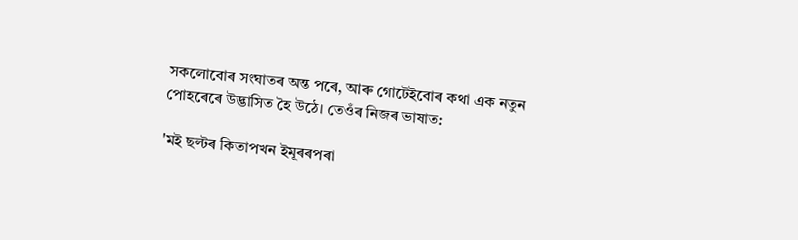সকলোবোৰ সংঘাতৰ অন্ত পৰে, আৰু গোটেইবোৰ কথা এক নতুন পোহৰেৰে উদ্ভাসিত হৈ উঠে। তেওঁৰ নিজৰ ভাষাত:

'মই ছল্টৰ কিতাপখন ইমূৰৰপৰা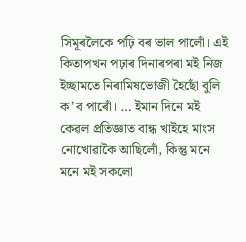সিমূৰলৈকে পঢ়ি বৰ ভাল পালোঁ। এই কিতাপখন পঢ়াৰ দিনাৰপৰা মই নিজ ইচ্ছামতে নিৰামিষভোজী হৈছোঁ বুলি ক’ব পাৰোঁ। … ইমান দিনে মই কেৱল প্ৰতিজ্ঞাত বান্ধ খাইহে মাংস নোখোৱাকৈ আছিলোঁ, কিন্তু মনে মনে মই সকলো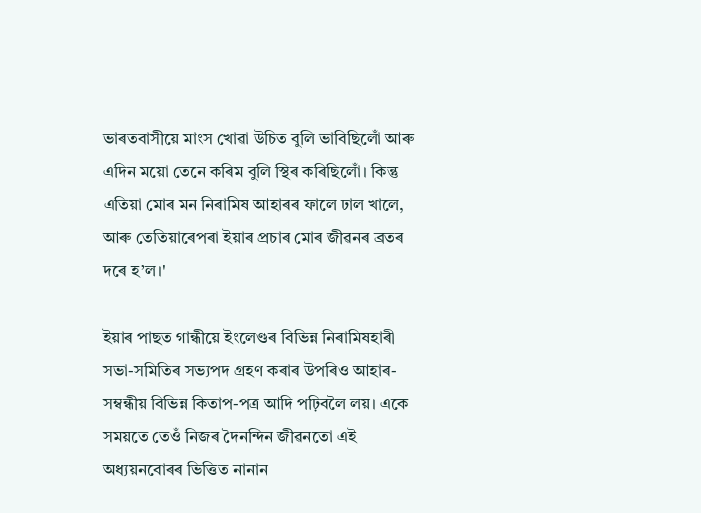ভাৰতবাসীয়ে মাংস খোৱা উচিত বুলি ভাবিছিলোঁ আৰু এদিন ময়ো তেনে কৰিম বুলি স্থিৰ কৰিছিলোঁ। কিন্তু এতিয়া মোৰ মন নিৰামিষ আহাৰৰ ফালে ঢাল খালে, আৰু তেতিয়াৰেপৰা ইয়াৰ প্ৰচাৰ মোৰ জীৱনৰ ব্ৰতৰ দৰে হ’ল।'

ইয়াৰ পাছত গান্ধীয়ে ইংলেণ্ডৰ বিভিন্ন নিৰামিষহাৰী সভা-সমিতিৰ সভ্যপদ গ্ৰহণ কৰাৰ উপৰিও আহাৰ-সম্বন্ধীয় বিভিন্ন কিতাপ-পত্ৰ আদি পঢ়িবলৈ লয়। একে সময়তে তেওঁ নিজৰ দৈনন্দিন জীৱনতো এই অধ্যয়নবোৰৰ ভিত্তিত নানান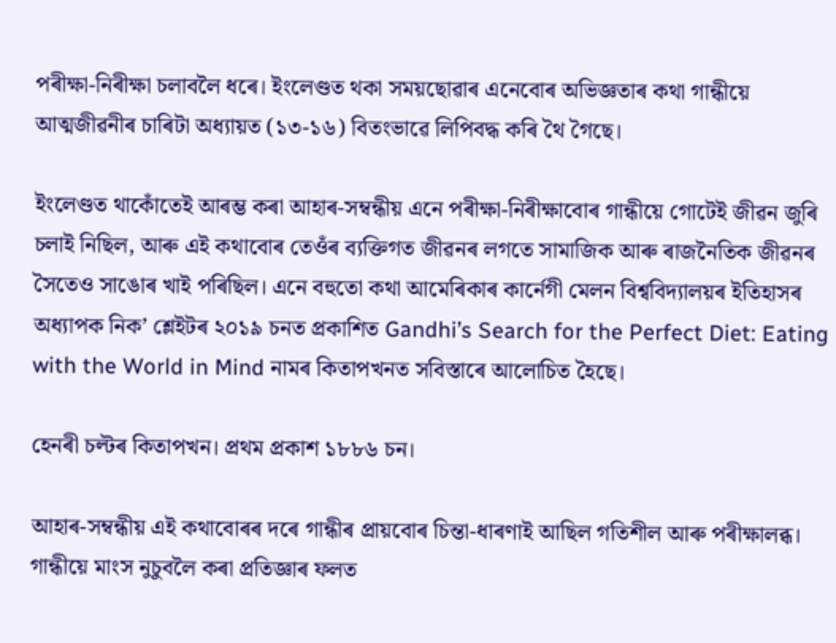পৰীক্ষা-নিৰীক্ষা চলাবলৈ ধৰে। ইংলেণ্ডত থকা সময়ছোৱাৰ এনেবোৰ অভিজ্ঞতাৰ কথা গান্ধীয়ে আত্মজীৱনীৰ চাৰিটা অধ্যায়ত (১৩-১৬) বিতংভাৱে লিপিবদ্ধ কৰি থৈ গৈছে।

ইংলেণ্ডত থাকোঁতেই আৰম্ভ কৰা আহাৰ-সম্বন্ধীয় এনে পৰীক্ষা-নিৰীক্ষাবোৰ গান্ধীয়ে গোটেই জীৱন জুৰি চলাই নিছিল, আৰু এই কথাবোৰ তেওঁৰ ব্যক্তিগত জীৱনৰ লগতে সামাজিক আৰু ৰাজনৈতিক জীৱনৰ সৈতেও সাঙোৰ খাই পৰিছিল। এনে বহুতো কথা আমেৰিকাৰ কাৰ্নেগী মেলন বিশ্ববিদ্যালয়ৰ ইতিহাসৰ অধ্যাপক নিক’ শ্লেইটৰ ২০১৯ চনত প্ৰকাশিত Gandhi’s Search for the Perfect Diet: Eating with the World in Mind নামৰ কিতাপখনত সবিস্তাৰে আলোচিত হৈছে।

হেনৰী চল্টৰ কিতাপখন। প্ৰথম প্ৰকাশ ১৮৮৬ চন।

আহাৰ-সম্বন্ধীয় এই কথাবোৰৰ দৰে গান্ধীৰ প্ৰায়বোৰ চিন্তা-ধাৰণাই আছিল গতিশীল আৰু পৰীক্ষালব্ধ। গান্ধীয়ে মাংস নুচুবলৈ কৰা প্ৰতিজ্ঞাৰ ফলত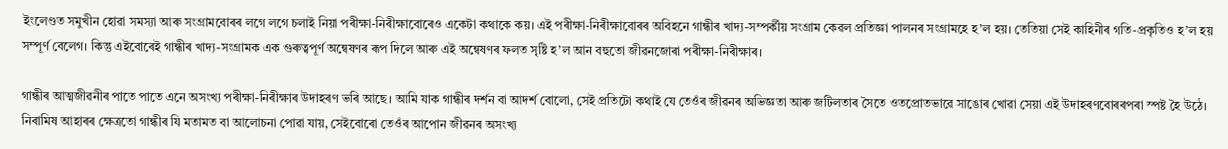ইংলেণ্ডত সমুখীন হোৱা সমস্যা আৰু সংগ্ৰামবোৰৰ লগে লগে চলাই নিয়া পৰীক্ষা-নিৰীক্ষাবোৰেও একেটা কথাকে কয়। এই পৰীক্ষা-নিৰীক্ষাবোৰৰ অবিহনে গান্ধীৰ খাদ্য-সম্পৰ্কীয় সংগ্ৰাম কেৱল প্ৰতিজ্ঞা পালনৰ সংগ্ৰামহে হ’ল হয়। তেতিয়া সেই কাহিনীৰ গতি-প্ৰকৃতিও হ’ল হয় সম্পূৰ্ণ বেলেগ। কিন্তু এইবোৰেই গান্ধীৰ খাদ্য-সংগ্ৰামক এক গুৰুত্বপূৰ্ণ অন্বেষণৰ ৰূপ দিলে আৰু এই অন্বেষণৰ ফলত সৃষ্টি হ’ল আন বহুতো জীৱনজোৰা পৰীক্ষা-নিৰীক্ষাৰ।

গান্ধীৰ আত্মজীৱনীৰ পাতে পাতে এনে অসংখ্য পৰীক্ষা-নিৰীক্ষাৰ উদাহৰণ ভৰি আছে। আমি যাক গান্ধীৰ দৰ্শন বা আদৰ্শ বোলো, সেই প্ৰতিটো কথাই যে তেওঁৰ জীৱনৰ অভিজ্ঞতা আৰু জটিলতাৰ সৈতে ওতপ্ৰোতভাৱে সাঙোৰ খোৱা সেয়া এই উদাহৰণবোৰৰপৰা স্পষ্ট হৈ উঠে। নিৰামিষ আহাৰৰ ক্ষেত্ৰতো গান্ধীৰ যি মতামত বা আলোচনা পোৱা যায়, সেইবোৰো তেওঁৰ আপোন জীৱনৰ অসংখ্য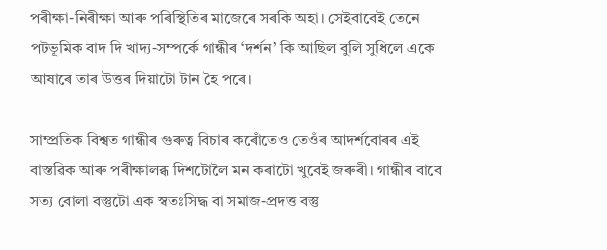পৰীক্ষা-নিৰীক্ষা আৰু পৰিস্থিতিৰ মাজেৰে সৰকি অহা। সেইবাবেই তেনে পটভূমিক বাদ দি খাদ্য-সম্পৰ্কে গান্ধীৰ ‘দৰ্শন’ কি আছিল বুলি সুধিলে একে আষাৰে তাৰ উত্তৰ দিয়াটো টান হৈ পৰে।

সাম্প্ৰতিক বিশ্বত গান্ধীৰ গুৰুত্ব বিচাৰ কৰোঁতেও তেওঁৰ আদৰ্শবোৰৰ এই বাস্তৱিক আৰু পৰীক্ষালব্ধ দিশটোলৈ মন কৰাটো খুবেই জৰুৰী। গান্ধীৰ বাবে সত্য বোলা বস্তুটো এক স্বতঃসিদ্ধ বা সমাজ-প্ৰদত্ত বস্তু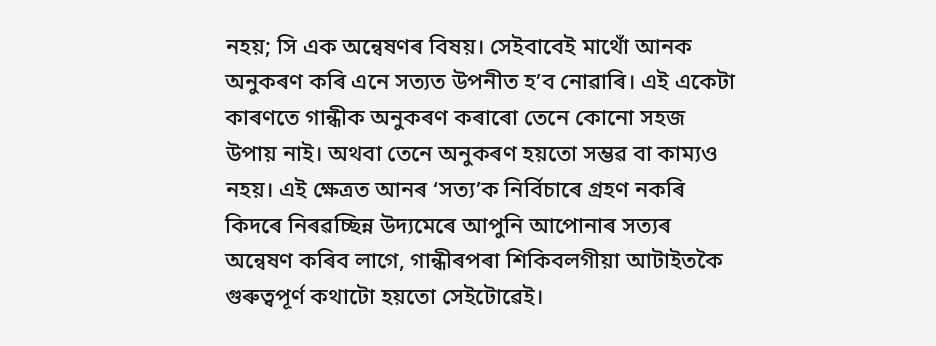নহয়; সি এক অন্বেষণৰ বিষয়। সেইবাবেই মাথোঁ আনক অনুকৰণ কৰি এনে সত্যত উপনীত হ’ব নোৱাৰি। এই একেটা কাৰণতে গান্ধীক অনুকৰণ কৰাৰো তেনে কোনো সহজ উপায় নাই। অথবা তেনে অনুকৰণ হয়তো সম্ভৱ বা কাম্যও নহয়। এই ক্ষেত্ৰত আনৰ ‘সত্য’ক নিৰ্বিচাৰে গ্ৰহণ নকৰি কিদৰে নিৰৱচ্ছিন্ন উদ্যমেৰে আপুনি আপোনাৰ সত্যৰ অন্বেষণ কৰিব লাগে, গান্ধীৰপৰা শিকিবলগীয়া আটাইতকৈ গুৰুত্বপূৰ্ণ কথাটো হয়তো সেইটোৱেই।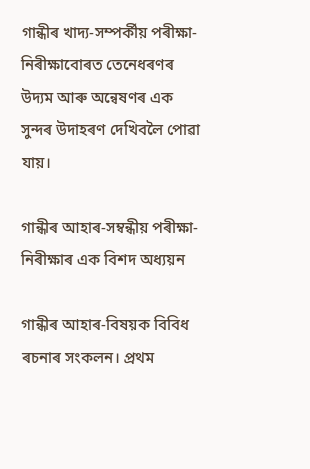গান্ধীৰ খাদ্য-সম্পৰ্কীয় পৰীক্ষা-নিৰীক্ষাবোৰত তেনেধৰণৰ উদ্যম আৰু অন্বেষণৰ এক সুন্দৰ উদাহৰণ দেখিবলৈ পোৱা যায়।

গান্ধীৰ আহাৰ-সম্বন্ধীয় পৰীক্ষা-নিৰীক্ষাৰ এক বিশদ অধ্যয়ন

গান্ধীৰ আহাৰ-বিষয়ক বিবিধ ৰচনাৰ সংকলন। প্ৰথম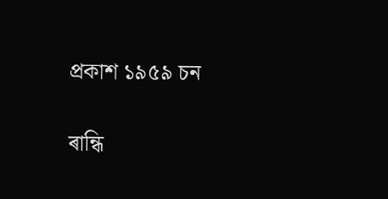প্ৰকাশ ১৯৫৯ চন

ৰান্ধি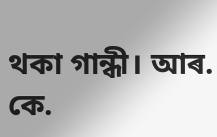থকা গান্ধী। আৰ. কে.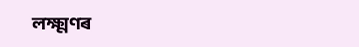লক্ষ্মণৰ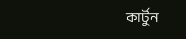কাৰ্টুন